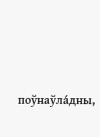поўнаўла́дны,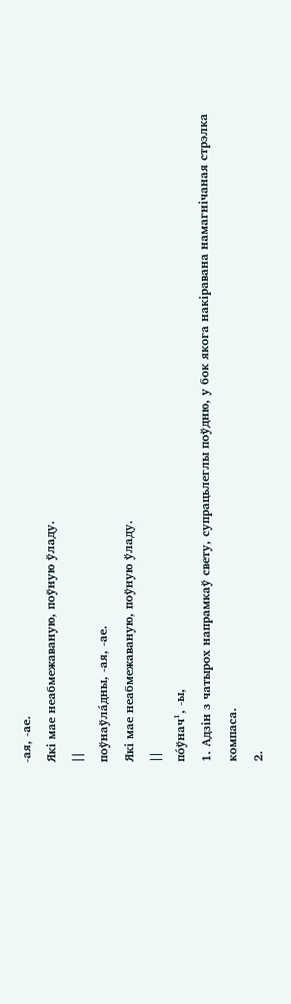-ая, -ае.
Які мае неабмежаваную, поўную ўладу.
||
поўнаўла́дны, -ая, -ае.
Які мае неабмежаваную, поўную ўладу.
||
по́ўнач¹, -ы,
1. Адзін з чатырох напрамкаў свету, супрацьлеглы поўдню, у бок якога накіравана намагнічаная стрэлка компаса.
2.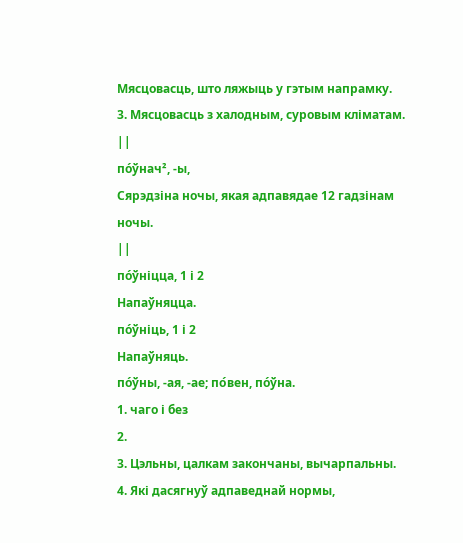Мясцовасць, што ляжыць у гэтым напрамку.
3. Мясцовасць з халодным, суровым кліматам.
||
по́ўнач², -ы,
Сярэдзіна ночы, якая адпавядае 12 гадзінам ночы.
||
по́ўніцца, 1 і 2
Напаўняцца.
по́ўніць, 1 і 2
Напаўняць.
по́ўны, -ая, -ае; по́вен, по́ўна.
1. чаго і без
2.
3. Цэльны, цалкам закончаны, вычарпальны.
4. Які дасягнуў адпаведнай нормы,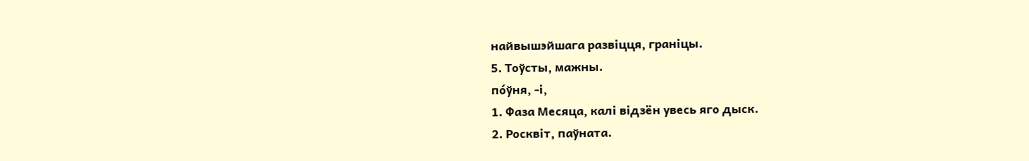найвышэйшага развіцця, граніцы.
5. Тоўсты, мажны.
по́ўня, -і,
1. Фаза Месяца, калі відзён увесь яго дыск.
2. Росквіт, паўната.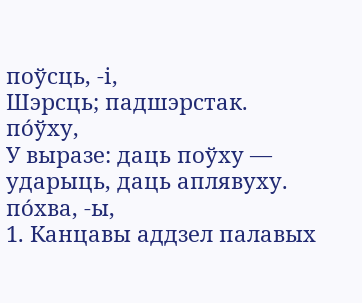поўсць, -і,
Шэрсць; падшэрстак.
по́ўху,
У выразе: даць поўху — ударыць, даць аплявуху.
по́хва, -ы,
1. Канцавы аддзел палавых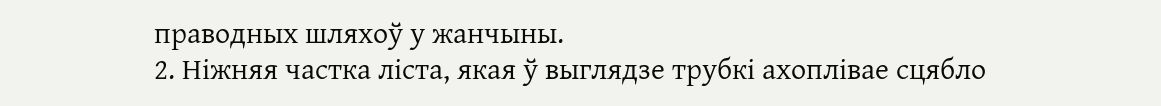праводных шляхоў у жанчыны.
2. Ніжняя частка ліста, якая ў выглядзе трубкі ахоплівае сцябло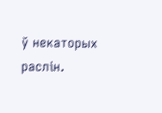ў некаторых раслін.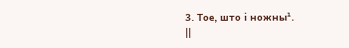3. Тое, што і ножны¹.
||